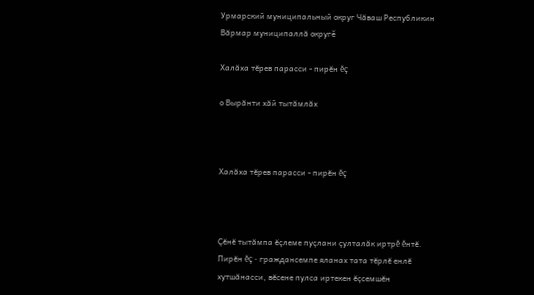Урмарский муниципальный округ Чăваш Республикин Вăрмар муниципаллă округě

Халăха тĕрев парасси - пирĕн ĕç

о Вырăнти хăй тытăмлăх



Халăха тĕрев парасси - пирĕн ĕç



Çĕнĕ тытăмпа ĕçлеме пуçлани çулталăк иртрĕ ĕнтĕ. Пирĕн ĕç - граждансемпе яланах тата тĕрлĕ енлĕ хутшăнасси, вĕсене пулса иртекен ĕçсемшĕн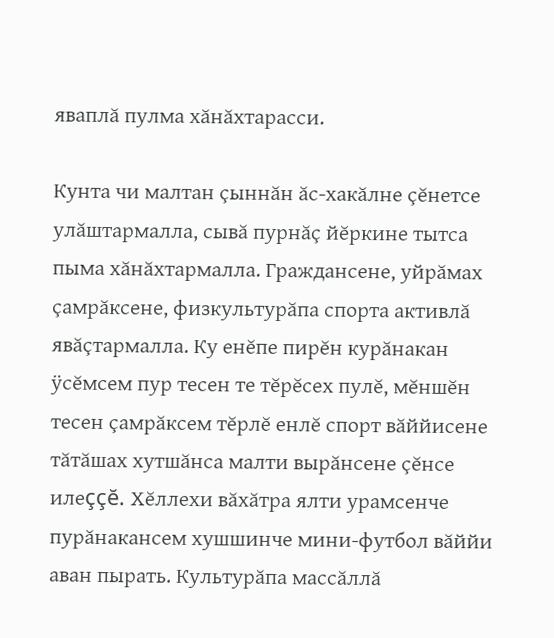яваплă пулма хăнăхтарасси.

Кунта чи малтан çыннăн ăс-хакăлне çĕнетсе улăштармалла, сывă пурнăç йĕркине тытса пыма хăнăхтармалла. Граждансене, уйрăмах çамрăксене, физкультурăпа спорта активлă явăçтармалла. Ку енĕпе пирĕн курăнакан ÿсĕмсем пур тесен те тĕрĕсех пулĕ, мĕншĕн тесен çамрăксем тĕрлĕ енлĕ спорт вăййисене тăтăшах хутшăнса малти вырăнсене çĕнсе илеççĕ. Хĕллехи вăхăтра ялти урамсенче пурăнакансем хушшинче мини-футбол вăййи аван пырать. Культурăпа массăллă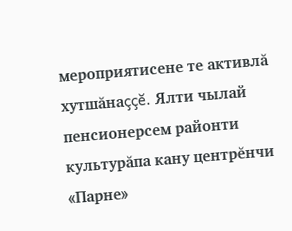мероприятисене те активлă хутшăнаççĕ. Ялти чылай пенсионерсем районти культурăпа кану центрĕнчи «Парне»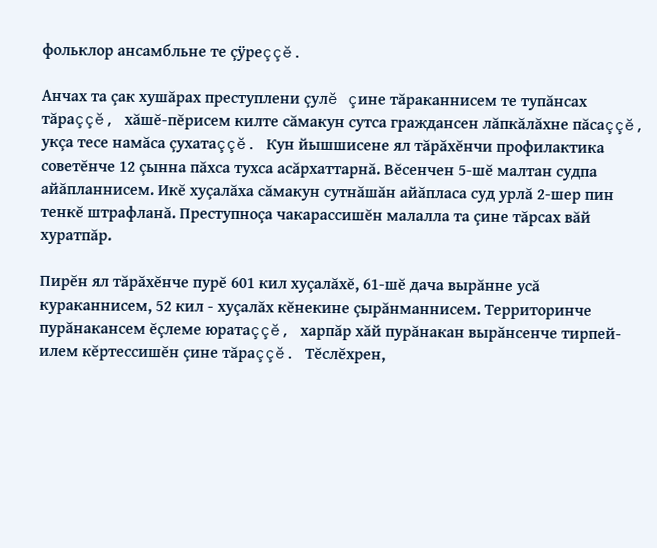фольклор ансамбльне те çÿреççĕ.

Анчах та çак хушăрах преступлени çулĕ çине тăраканнисем те тупăнсах тăраççĕ, хăшĕ-пĕрисем килте сăмакун сутса граждансен лăпкăлăхне пăсаççĕ, укçа тесе намăса çухатаççĕ. Кун йышшисене ял тăрăхĕнчи профилактика советĕнче 12 çынна пăхса тухса асăрхаттарнă. Вĕсенчен 5-шĕ малтан судпа айăпланнисем. Икĕ хуçалăха сăмакун сутнăшăн айăпласа суд урлă 2-шер пин тенкĕ штрафланă. Преступноçа чакарассишĕн малалла та çине тăрсах вăй хуратпăр.

Пирĕн ял тăрăхĕнче пурĕ 601 кил хуçалăхĕ, 61-шĕ дача вырăнне усă кураканнисем, 52 кил - хуçалăх кĕнекине çырăнманнисем. Территоринче пурăнакансем ĕçлеме юратаççĕ, харпăр хăй пурăнакан вырăнсенче тирпей-илем кĕртессишĕн çине тăраççĕ. Тĕслĕхрен,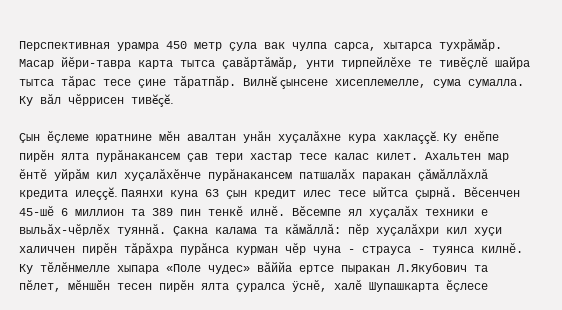Перспективная урамра 450 метр çула вак чулпа сарса, хытарса тухрăмăр. Масар йĕри-тавра карта тытса çавăртăмăр, унти тирпейлĕхе те тивĕçлĕ шайра тытса тăрас тесе çине тăратпăр. Вилнĕ çынсене хисеплемелле, сума сумалла. Ку вăл чĕррисен тивĕçĕ.

Çын ĕçлеме юратнине мĕн авалтан унăн хуçалăхне кура хаклаççĕ. Ку енĕпе пирĕн ялта пурăнакансем çав тери хастар тесе калас килет. Ахальтен мар ĕнтĕ уйрăм кил хуçалăхĕнче пурăнакансем патшалăх паракан çăмăллăхлă кредита илеççĕ. Паянхи куна 63 çын кредит илес тесе ыйтса çырнă. Вĕсенчен 45-шĕ 6 миллион та 389 пин тенкĕ илнĕ. Вĕсемпе ял хуçалăх техники е выльăх-чĕрлĕх туяннă. Çакна калама та кăмăллă: пĕр хуçалăхри кил хуçи халиччен пирĕн тăрăхра пурăнса курман чĕр чуна - страуса - туянса килнĕ. Ку тĕлĕнмелле хыпара «Поле чудес» вăййа ертсе пыракан Л.Якубович та пĕлет, мĕншĕн тесен пирĕн ялта çуралса ÿснĕ, халĕ Шупашкарта ĕçлесе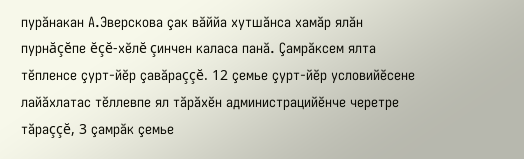пурăнакан А.Эверскова çак вăййа хутшăнса хамăр ялăн пурнăçĕпе ĕçĕ-хĕлĕ çинчен каласа панă. Çамрăксем ялта тĕпленсе çурт-йĕр çавăраççĕ. 12 çемье çурт-йĕр условийĕсене лайăхлатас тĕллевпе ял тăрăхĕн администрацийĕнче черетре тăраççĕ, 3 çамрăк çемье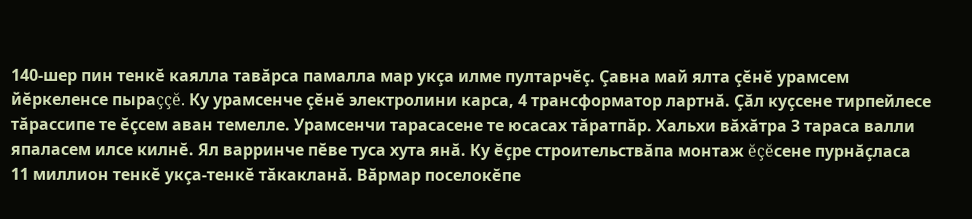140-шер пин тенкĕ каялла тавăрса памалла мар укçа илме пултарчĕç. Çавна май ялта çĕнĕ урамсем йĕркеленсе пыраççĕ. Ку урамсенче çĕнĕ электролини карса, 4 трансформатор лартнă. Çăл куçсене тирпейлесе тăрассипе те ĕçсем аван темелле. Урамсенчи тарасасене те юсасах тăратпăр. Хальхи вăхăтра 3 тараса валли япаласем илсе килнĕ. Ял варринче пĕве туса хута янă. Ку ĕçре строительствăпа монтаж ĕçĕсене пурнăçласа 11 миллион тенкĕ укçа-тенкĕ тăкакланă. Вăрмар поселокĕпе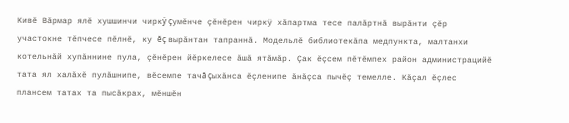Кивĕ Вăрмар ялĕ хушшинчи чиркÿ çумĕнче çĕнĕрен чиркÿ хăпартма тесе палăртнă вырăнти çĕр участокне тĕпчесе пĕлнĕ, ку ĕç вырăнтан тапраннă. Модельлĕ библиотекăпа медпункта, малтанхи котельнăй хупăннине пула, çĕнĕрен йĕркелесе ăшă ятăмăр. Çак ĕçсем пĕтĕмпех район администрацийĕ тата ял халăхĕ пулăшнипе, вĕсемпе тачă çыхăнса ĕçленипе ăнăçса пычĕç темелле. Кăçал ĕçлес плансем татах та пысăкрах, мĕншĕн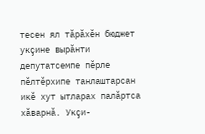тесен ял тăрăхĕн бюджет укçине вырăнти депутатсемпе пĕрле пĕлтĕрхипе танлаштарсан икĕ хут ытларах палăртса хăварнă. Укçи-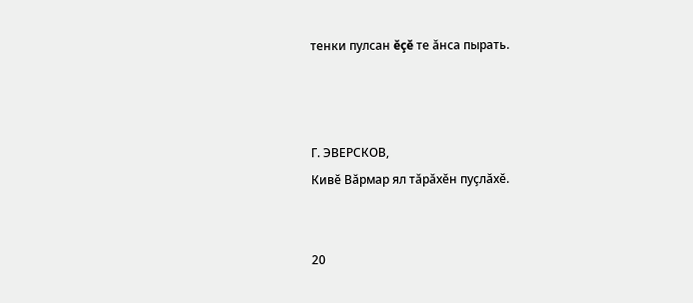тенки пулсан ĕçĕ те ăнса пырать.



Г. ЭВЕРСКОВ,
Кивĕ Вăрмар ял тăрăхĕн пуçлăхĕ.


20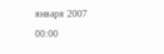января 2007
00:00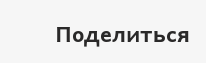Поделиться